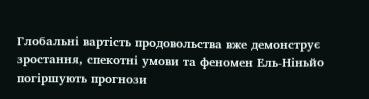Глобальні вартість продовольства вже демонструє зростання, спекотні умови та феномен Ель-Ніньйо погіршують прогнози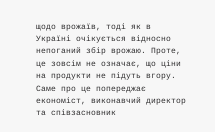щодо врожаїв, тоді як в Україні очікується відносно непоганий збір врожаю. Проте, це зовсім не означає, що ціни на продукти не підуть вгору. Саме про це попереджає економіст, виконавчий директор та співзасновник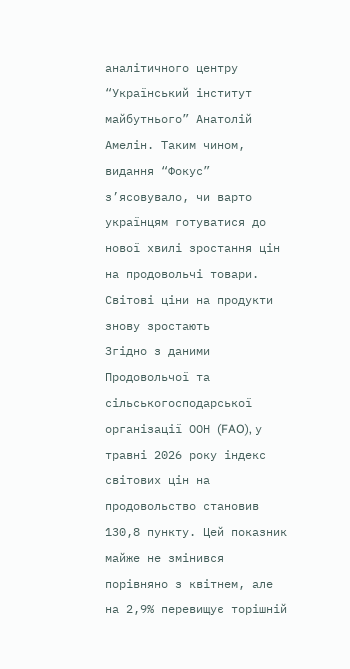аналітичного центру “Український інститут майбутнього” Анатолій Амелін. Таким чином, видання “Фокус” з’ясовувало, чи варто українцям готуватися до нової хвилі зростання цін на продовольчі товари.
Світові ціни на продукти знову зростають
Згідно з даними Продовольчої та сільськогосподарської організації ООН (FAO), у травні 2026 року індекс світових цін на продовольство становив 130,8 пункту. Цей показник майже не змінився порівняно з квітнем, але на 2,9% перевищує торішній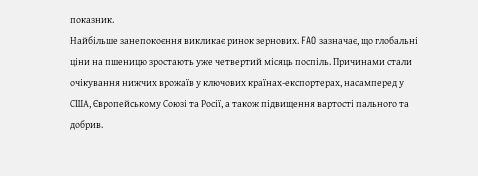показник.
Найбільше занепокоєння викликає ринок зернових. FAO зазначає, що глобальні ціни на пшеницю зростають уже четвертий місяць поспіль. Причинами стали очікування нижчих врожаїв у ключових країнах-експортерах, насамперед у США, Європейському Союзі та Росії, а також підвищення вартості пального та добрив.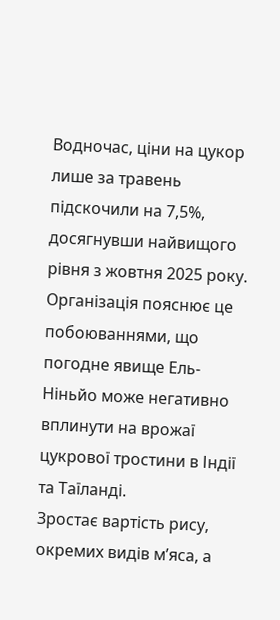Водночас, ціни на цукор лише за травень підскочили на 7,5%, досягнувши найвищого рівня з жовтня 2025 року. Організація пояснює це побоюваннями, що погодне явище Ель-Ніньйо може негативно вплинути на врожаї цукрової тростини в Індії та Таїланді.
Зростає вартість рису, окремих видів м’яса, а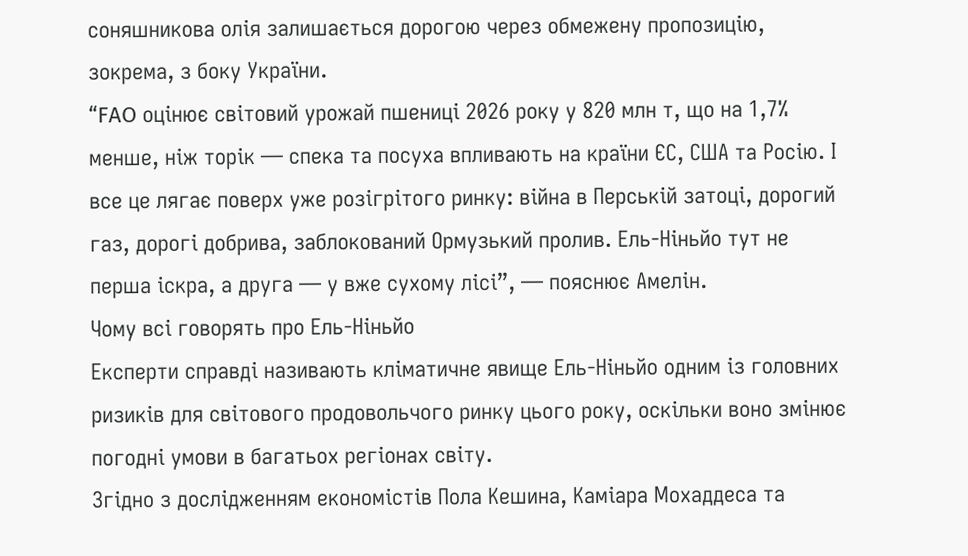соняшникова олія залишається дорогою через обмежену пропозицію, зокрема, з боку України.
“FAO оцінює світовий урожай пшениці 2026 року у 820 млн т, що на 1,7% менше, ніж торік — спека та посуха впливають на країни ЄС, США та Росію. І все це лягає поверх уже розігрітого ринку: війна в Перській затоці, дорогий газ, дорогі добрива, заблокований Ормузький пролив. Ель-Ніньйо тут не перша іскра, а друга — у вже сухому лісі”, — пояснює Амелін.
Чому всі говорять про Ель-Ніньйо
Експерти справді називають кліматичне явище Ель-Ніньйо одним із головних ризиків для світового продовольчого ринку цього року, оскільки воно змінює погодні умови в багатьох регіонах світу.
Згідно з дослідженням економістів Пола Кешина, Каміара Мохаддеса та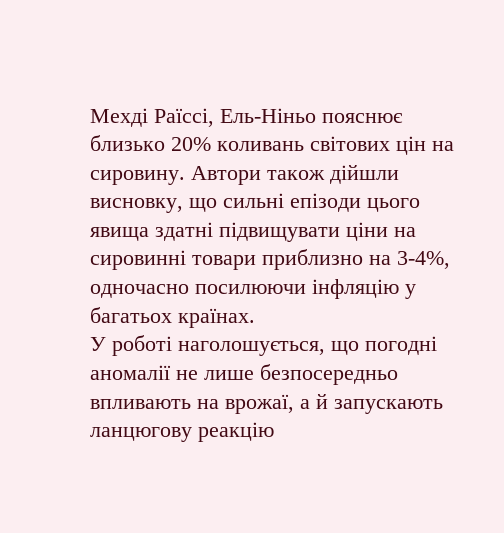Мехді Раїссі, Ель-Ніньо пояснює близько 20% коливань світових цін на сировину. Автори також дійшли висновку, що сильні епізоди цього явища здатні підвищувати ціни на сировинні товари приблизно на 3-4%, одночасно посилюючи інфляцію у багатьох країнах.
У роботі наголошується, що погодні аномалії не лише безпосередньо впливають на врожаї, а й запускають ланцюгову реакцію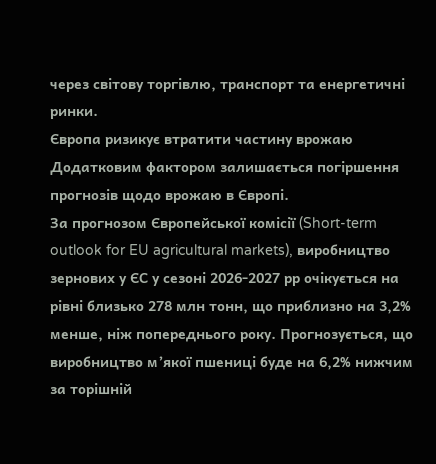через світову торгівлю, транспорт та енергетичні ринки.
Європа ризикує втратити частину врожаю
Додатковим фактором залишається погіршення прогнозів щодо врожаю в Європі.
За прогнозом Європейської комісії (Short-term outlook for EU agricultural markets), виробництво зернових у ЄС у сезоні 2026-2027 рр очікується на рівні близько 278 млн тонн, що приблизно на 3,2% менше, ніж попереднього року. Прогнозується, що виробництво м’якої пшениці буде на 6,2% нижчим за торішній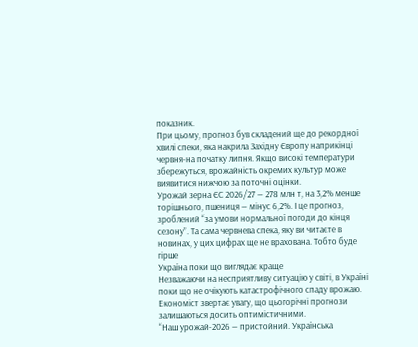показник.
При цьому, прогноз був складений ще до рекордної хвилі спеки, яка накрила Західну Європу наприкінці червня-на початку липня. Якщо високі температури збережуться, врожайність окремих культур може виявитися нижчою за поточні оцінки.
Урожай зерна ЄС 2026/27 — 278 млн т, на 3,2% менше торішнього, пшениця — мінус 6,2%. І це прогноз, зроблений “за умови нормальної погоди до кінця сезону”. Та сама червнева спека, яку ви читаєте в новинах, у цих цифрах ще не врахована. Тобто буде гірше
Україна поки що виглядає краще
Незважаючи на несприятливу ситуацію у світі, в Україні поки що не очікують катастрофічного спаду врожаю.
Економіст звертає увагу, що цьогорічні прогнози залишаються досить оптимістичними.
“Наш урожай-2026 — пристойний. Українська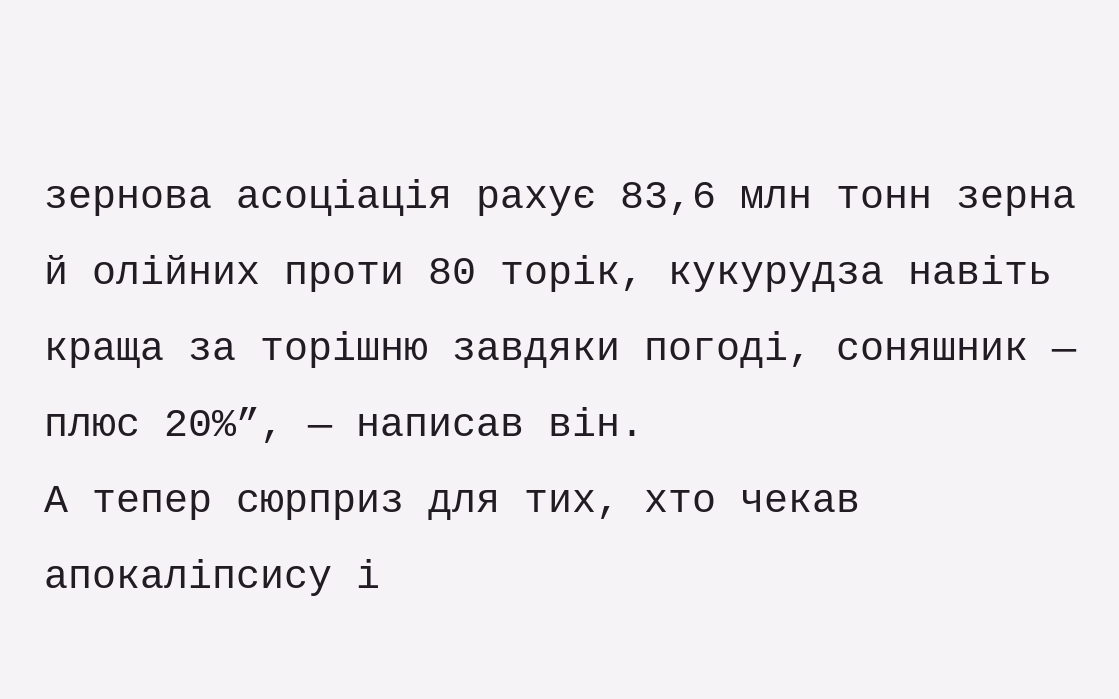зернова асоціація рахує 83,6 млн тонн зерна й олійних проти 80 торік, кукурудза навіть краща за торішню завдяки погоді, соняшник — плюс 20%”, — написав він.
А тепер сюрприз для тих, хто чекав апокаліпсису і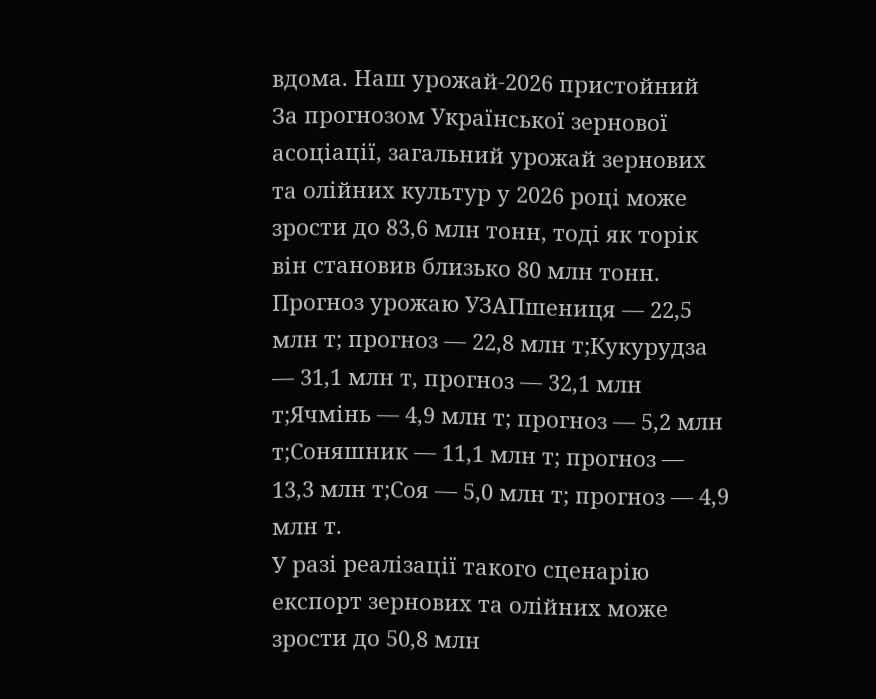вдома. Наш урожай-2026 пристойний
За прогнозом Української зернової асоціації, загальний урожай зернових та олійних культур у 2026 році може зрости до 83,6 млн тонн, тоді як торік він становив близько 80 млн тонн.
Прогноз урожаю УЗАПшениця — 22,5 млн т; прогноз — 22,8 млн т;Кукурудза — 31,1 млн т, прогноз — 32,1 млн т;Ячмінь — 4,9 млн т; прогноз — 5,2 млн т;Соняшник — 11,1 млн т; прогноз — 13,3 млн т;Соя — 5,0 млн т; прогноз — 4,9 млн т.
У разі реалізації такого сценарію експорт зернових та олійних може зрости до 50,8 млн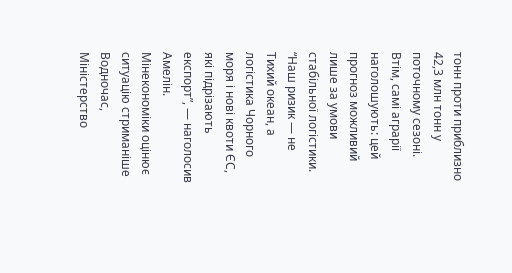тонн проти приблизно 42,3 млн тонн у поточному сезоні.
Втім, самі аграрії наголошують: цей прогноз можливий лише за умови стабільної логістики.
“Наш ризик — не Тихий океан, а логістика Чорного моря і нові квоти ЄС, які підрізають експорт”, — наголосив Амелін.
Мінекономіки оцінює ситуацію стриманіше
Водночас, Міністерство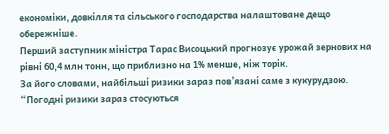економіки, довкілля та сільського господарства налаштоване дещо обережніше.
Перший заступник міністра Тарас Висоцький прогнозує урожай зернових на рівні 60,4 млн тонн, що приблизно на 1% менше, ніж торік.
За його словами, найбільші ризики зараз пов’язані саме з кукурудзою.
“Погодні ризики зараз стосуються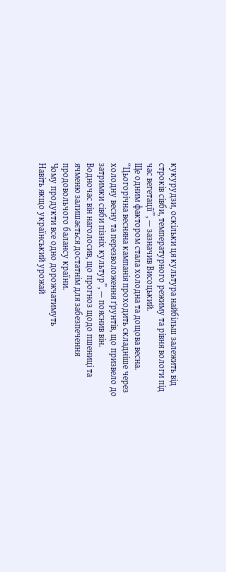кукурудзи, оскільки ця культура найбільш залежить від строків сівби, температурного режиму та рівня вологи під час вегетації”, — зазначив Висоцький.
Ще одним фактором стала холодна та дощова весна.
“Цьогорічна весняна кампанія проходить складніше через холодну весну та перезволоження ґрунтів, що призвело до затримки сівби пізніх культур”, — пояснив він.
Водночас він наголосив, що прогноз щодо пшениці та ячменю залишається достатнім для забезпечення продовольчого балансу країни.
Чому продукти все одно дорожчатимуть
Навіть якщо український урожай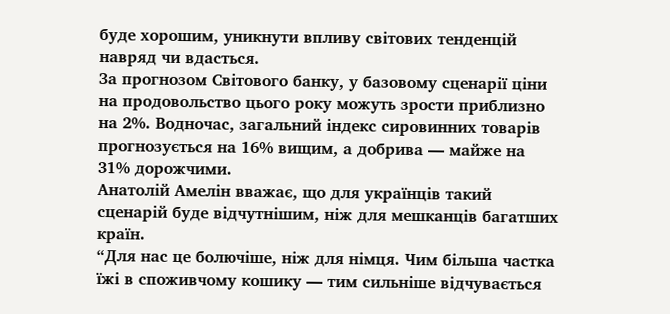буде хорошим, уникнути впливу світових тенденцій навряд чи вдасться.
За прогнозом Світового банку, у базовому сценарії ціни на продовольство цього року можуть зрости приблизно на 2%. Водночас, загальний індекс сировинних товарів прогнозується на 16% вищим, а добрива — майже на 31% дорожчими.
Анатолій Амелін вважає, що для українців такий сценарій буде відчутнішим, ніж для мешканців багатших країн.
“Для нас це болючіше, ніж для німця. Чим більша частка їжі в споживчому кошику — тим сильніше відчувається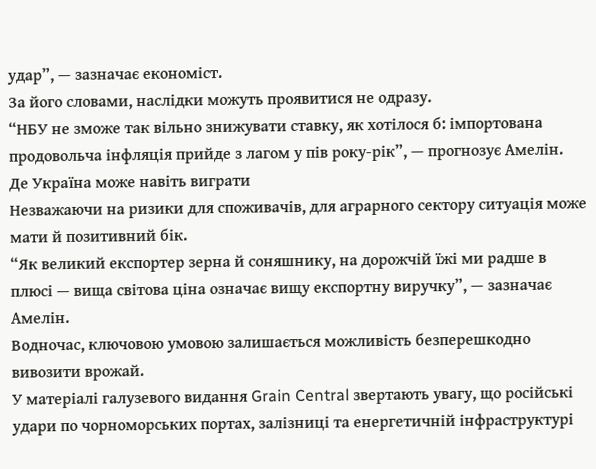удар”, — зазначає економіст.
За його словами, наслідки можуть проявитися не одразу.
“НБУ не зможе так вільно знижувати ставку, як хотілося б: імпортована продовольча інфляція прийде з лагом у пів року-рік”, — прогнозує Амелін.
Де Україна може навіть виграти
Незважаючи на ризики для споживачів, для аграрного сектору ситуація може мати й позитивний бік.
“Як великий експортер зерна й соняшнику, на дорожчій їжі ми радше в плюсі — вища світова ціна означає вищу експортну виручку”, — зазначає Амелін.
Водночас, ключовою умовою залишається можливість безперешкодно вивозити врожай.
У матеріалі галузевого видання Grain Central звертають увагу, що російські удари по чорноморських портах, залізниці та енергетичній інфраструктурі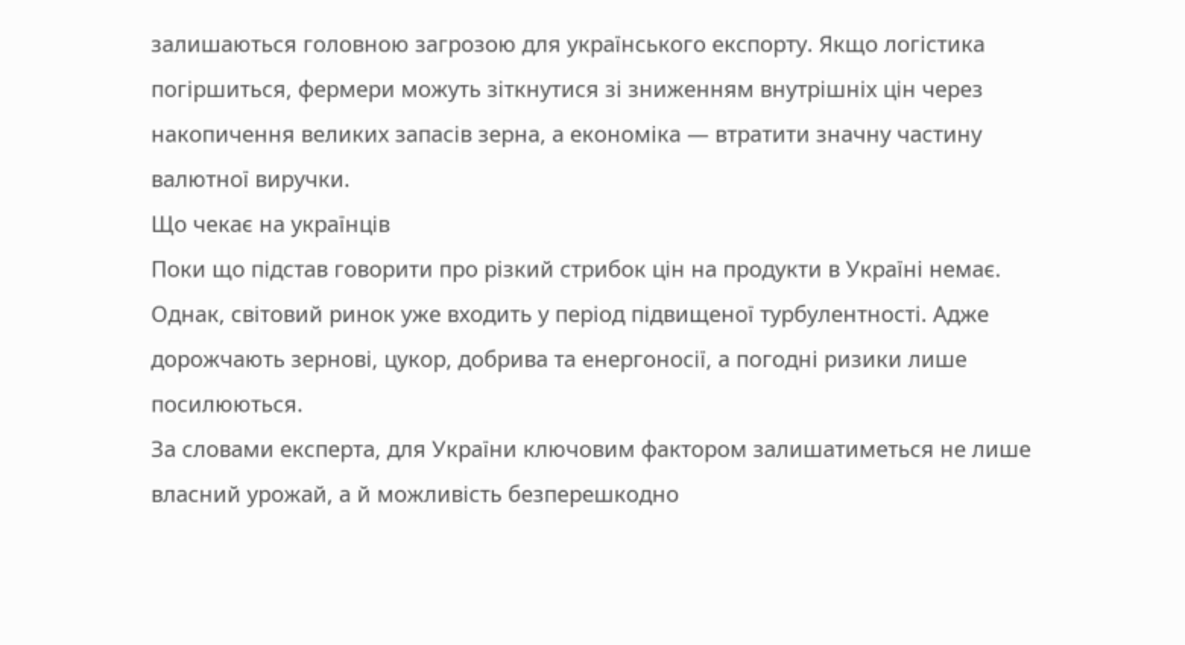залишаються головною загрозою для українського експорту. Якщо логістика погіршиться, фермери можуть зіткнутися зі зниженням внутрішніх цін через накопичення великих запасів зерна, а економіка — втратити значну частину валютної виручки.
Що чекає на українців
Поки що підстав говорити про різкий стрибок цін на продукти в Україні немає. Однак, світовий ринок уже входить у період підвищеної турбулентності. Адже дорожчають зернові, цукор, добрива та енергоносії, а погодні ризики лише посилюються.
За словами експерта, для України ключовим фактором залишатиметься не лише власний урожай, а й можливість безперешкодно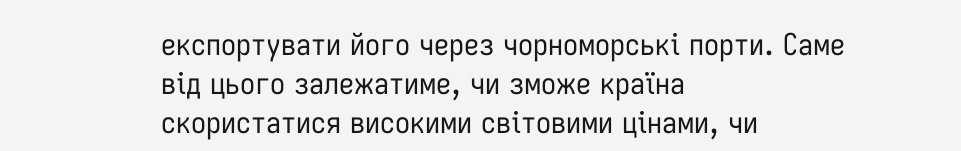експортувати його через чорноморські порти. Саме від цього залежатиме, чи зможе країна скористатися високими світовими цінами, чи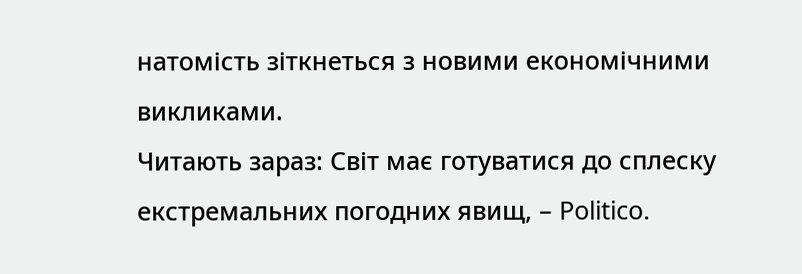натомість зіткнеться з новими економічними викликами.
Читають зараз: Світ має готуватися до сплеску екстремальних погодних явищ, – Politico.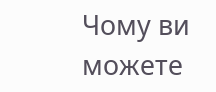Чому ви можете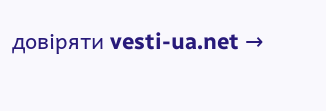довіряти vesti-ua.net →